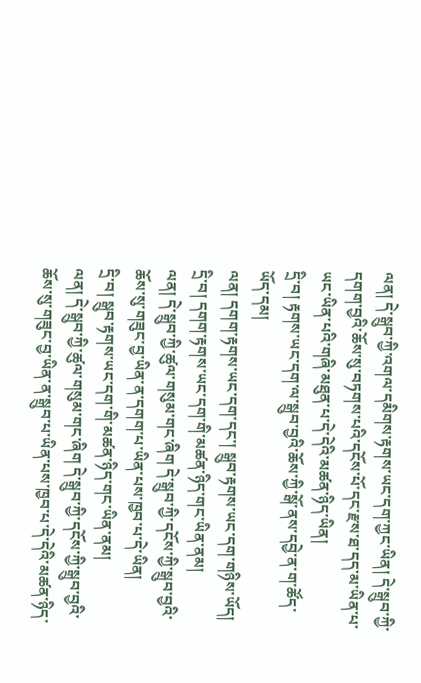ལན། དེ་སྒྲུབ་ཀྱི་འགལ་དམིགས་རྟགས་ཡང་དག་ཀྱང་ཡིན། དེ་སྒྲུབ་ཀྱི་དགག་བྱའི་ཆོས་སུ་བཏགས་པའི་དངོས་པོ་དང་རྫས་ཐ་དད་མ་ཡིན་པ་ཡང་ཡིན་པའི་གཞི་མཐུན་པ་དེ་དེའི་མཚན་ཉིད་ཡིན།
དྲི་བ། རྟགས་ཡང་དག་ལ་སྒྲུབ་བྱའི་ཆོས་ཀྱི་སྒོ་ནས་དབྱེ་ན་ག་ཚོད་ཡོད་དམ།
ལན། དགག་རྟགས་ཡང་དག་དང་། སྒྲུབ་རྟགས་ཡང་དག་གཉིས་ཡོད།
དྲི་བ། དགག་རྟགས་ཡང་དག་གི་མཚན་ཉིད་གང་ཡིན་ནམ།
ལན། དེ་སྒྲུབ་ཀྱི་ཚུལ་གསུམ་གང་ཞིག དེ་སྒྲུབ་ཀྱི་དངོས་ཀྱི་སྒྲུབ་བྱའི་ཆོས་སུ་གཟུང་བྱ་ཡིན་ན་དགག་པ་ཡིན་པས་ཁྱབ་པ་དེ་ཡིན།
དྲི་བ། སྒྲུབ་རྟགས་ཡང་དག་གི་མཚན་ཉིད་གང་ཡིན་ནམ།
ལན། དེ་སྒྲུབ་ཀྱི་ཚུལ་གསུམ་གང་ཞིག དེ་སྒྲུབ་ཀྱི་དངོས་ཀྱི་སྒྲུབ་བྱའི་ཆོས་སུ་གཟུང་བྱ་ཡིན་ན་སྒྲུབ་པ་ཡིན་པས་ཁྱབ་པ་དེ་དེའི་མཚན་ཉིད་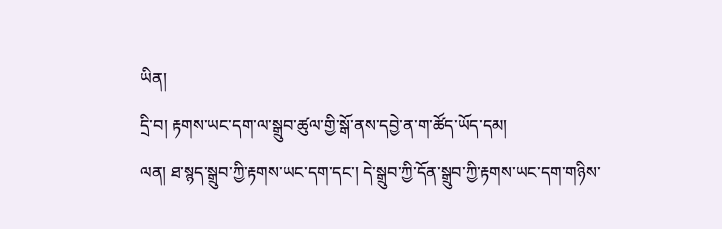ཡིན།
དྲི་བ། རྟགས་ཡང་དག་ལ་སྒྲུབ་ཚུལ་གྱི་སྒོ་ནས་དབྱེ་ན་ག་ཚོད་ཡོད་དམ།
ལན། ཐ་སྙད་སྒྲུབ་ཀྱི་རྟགས་ཡང་དག་དང་། དེ་སྒྲུབ་ཀྱི་དོན་སྒྲུབ་ཀྱི་རྟགས་ཡང་དག་གཉིས་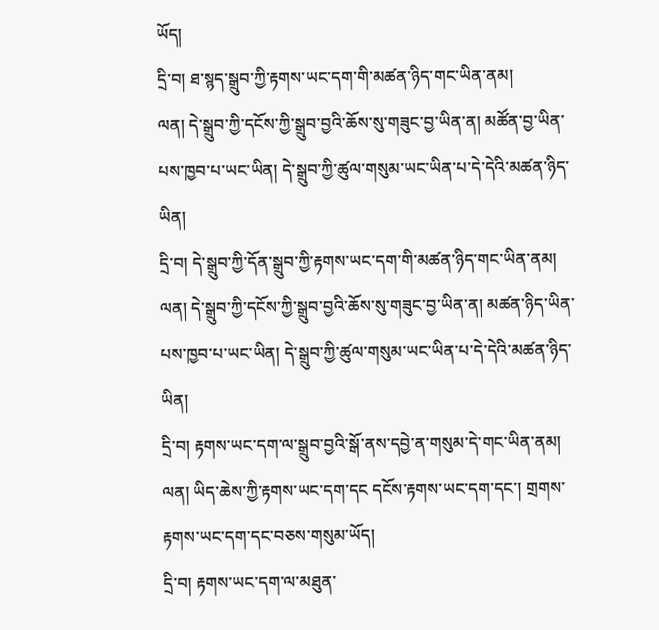ཡོད།
དྲི་བ། ཐ་སྙད་སྒྲུབ་ཀྱི་རྟགས་ཡང་དག་གི་མཚན་ཉིད་གང་ཡིན་ནམ།
ལན། དེ་སྒྲུབ་ཀྱི་དངོས་ཀྱི་སྒྲུབ་བྱའི་ཆོས་སུ་གཟུང་བྱ་ཡིན་ན། མཚོན་བྱ་ཡིན་པས་ཁྱབ་པ་ཡང་ཡིན། དེ་སྒྲུབ་ཀྱི་ཚུལ་གསུམ་ཡང་ཡིན་པ་དེ་དེའི་མཚན་ཉིད་ཡིན།
དྲི་བ། དེ་སྒྲུབ་ཀྱི་དོན་སྒྲུབ་ཀྱི་རྟགས་ཡང་དག་གི་མཚན་ཉིད་གང་ཡིན་ནམ།
ལན། དེ་སྒྲུབ་ཀྱི་དངོས་ཀྱི་སྒྲུབ་བྱའི་ཆོས་སུ་གཟུང་བྱ་ཡིན་ན། མཚན་ཉིད་ཡིན་པས་ཁྱབ་པ་ཡང་ཡིན། དེ་སྒྲུབ་ཀྱི་ཚུལ་གསུམ་ཡང་ཡིན་པ་དེ་དེའི་མཚན་ཉིད་ཡིན།
དྲི་བ། རྟགས་ཡང་དག་ལ་སྒྲུབ་བྱའི་སྒོ་ནས་དབྱེ་ན་གསུམ་དེ་གང་ཡིན་ནམ།
ལན། ཡིད་ཆེས་ཀྱི་རྟགས་ཡང་དག་དང དངོས་རྟགས་ཡང་དག་དང་། གྲགས་རྟགས་ཡང་དག་དང་བཅས་གསུམ་ཡོད།
དྲི་བ། རྟགས་ཡང་དག་ལ་མཐུན་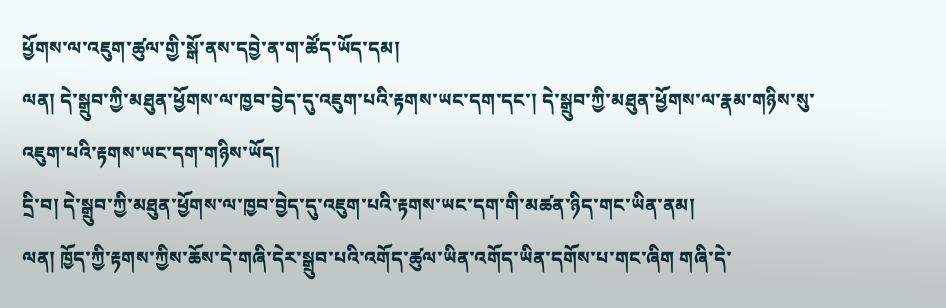ཕྱོགས་ལ་འཇུག་ཚུལ་གྱི་སྒོ་ནས་དབྱེ་ན་ག་ཚོད་ཡོད་དམ།
ལན། དེ་སྒྲུབ་ཀྱི་མཐུན་ཕྱོགས་ལ་ཁྱབ་བྱེད་དུ་འཇུག་པའི་རྟགས་ཡང་དག་དང་། དེ་སྒྲུབ་ཀྱི་མཐུན་ཕྱོགས་ལ་རྣམ་གཉིས་སུ་འཇུག་པའི་རྟགས་ཡང་དག་གཉིས་ཡོད།
དྲི་བ། དེ་སྒྲུབ་ཀྱི་མཐུན་ཕྱོགས་ལ་ཁྱབ་བྱེད་དུ་འཇུག་པའི་རྟགས་ཡང་དག་གི་མཚན་ཉིད་གང་ཡིན་ནམ།
ལན། ཁྱོད་ཀྱི་རྟགས་ཀྱིས་ཆོས་དེ་གཞི་དེར་སྒྲུབ་པའི་འགོད་ཚུལ་ཡིན་འགོད་ཡིན་དགོས་པ་གང་ཞིག གཞི་དེ་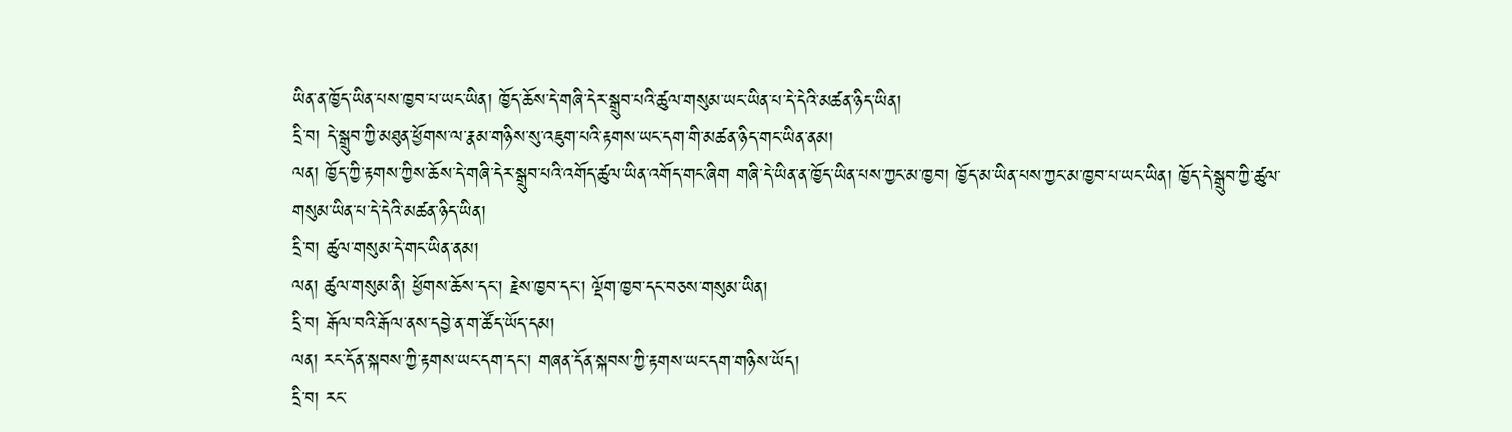ཡིན་ན་ཁྱོད་ཡིན་པས་ཁྱབ་པ་ཡང་ཡིན། ཁྱོད་ཆོས་དེ་གཞི་དེར་སྒྲུབ་པའི་ཚུལ་གསུམ་ཡང་ཡིན་པ་དེ་དེའི་མཚན་ཉིད་ཡིན།
དྲི་བ། དེ་སྒྲུབ་ཀྱི་མཐུན་ཕྱོགས་ལ་རྣམ་གཉིས་སུ་འཇུག་པའི་རྟགས་ཡང་དག་གི་མཚན་ཉིད་གང་ཡིན་ནམ།
ལན། ཁྱོད་ཀྱི་རྟགས་ཀྱིས་ཆོས་དེ་གཞི་དེར་སྒྲུབ་པའི་འགོད་ཚུལ་ཡིན་འགོད་གང་ཞིག གཞི་དེ་ཡིན་ན་ཁྱོད་ཡིན་པས་ཀྱང་མ་ཁྱབ། ཁྱོད་མ་ཡིན་པས་ཀྱང་མ་ཁྱབ་པ་ཡང་ཡིན། ཁྱོད་དེ་སྒྲུབ་ཀྱི་ཚུལ་གསུམ་ཡིན་པ་དེ་དེའི་མཚན་ཉིད་ཡིན།
དྲི་བ། ཚུལ་གསུམ་དེ་གང་ཡིན་ནམ།
ལན། ཚུལ་གསུམ་ནི། ཕྱོགས་ཆོས་དང་། རྗེས་ཁྱབ་དང་། ལྡོག་ཁྱབ་དང་བཅས་གསུམ་ཡིན།
དྲི་བ། རྒོལ་བའི་རྒོལ་ནས་དབྱེ་ན་ག་ཚོད་ཡོད་དམ།
ལན། རང་དོན་སྐབས་ཀྱི་རྟགས་ཡང་དག་དང་། གཞན་དོན་སྐབས་ཀྱི་རྟགས་ཡང་དག་གཉིས་ཡོད།
དྲི་བ། རང་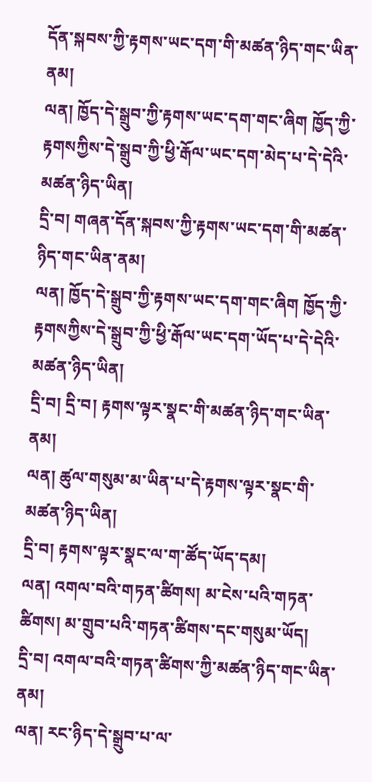དོན་སྐབས་ཀྱི་རྟགས་ཡང་དག་གི་མཚན་ཉིད་གང་ཡིན་ནམ།
ལན། ཁྱོད་དེ་སྒྲུབ་ཀྱི་རྟགས་ཡང་དག་གང་ཞིག ཁྱོད་ཀྱི་རྟགསཀྱིས་དེ་སྒྲུབ་ཀྱི་ཕྱི་རྒོལ་ཡང་དག་མེད་པ་དེ་དེའི་མཚན་ཉིད་ཡིན།
དྲི་བ། གཞན་དོན་སྐབས་ཀྱི་རྟགས་ཡང་དག་གི་མཚན་ཉིད་གང་ཡིན་ནམ།
ལན། ཁྱོད་དེ་སྒྲུབ་ཀྱི་རྟགས་ཡང་དག་གང་ཞིག ཁྱོད་ཀྱི་རྟགསཀྱིས་དེ་སྒྲུབ་ཀྱི་ཕྱི་རྒོལ་ཡང་དག་ཡོད་པ་དེ་དེའི་མཚན་ཉིད་ཡིན།
དྲི་བ། དྲི་བ། རྟགས་ལྟར་སྣང་གི་མཚན་ཉིད་གང་ཡིན་ནམ།
ལན། ཚུལ་གསུམ་མ་ཡིན་པ་དེ་རྟགས་ལྟར་སྣང་གི་མཚན་ཉིད་ཡིན།
དྲི་བ། རྟགས་ལྟར་སྣང་ལ་ག་ཚོད་ཡོད་དམ།
ལན། འགལ་བའི་གཏན་ཚིགས། མ་ངེས་པའི་གཏན་ཚིགས། མ་གྲུབ་པའི་གཏན་ཚིགས་དང་གསུམ་ཡོད།
དྲི་བ། འགལ་བའི་གཏན་ཚིགས་ཀྱི་མཚན་ཉིད་གང་ཡིན་ནམ།
ལན། རང་ཉིད་དེ་སྒྲུབ་པ་ལ་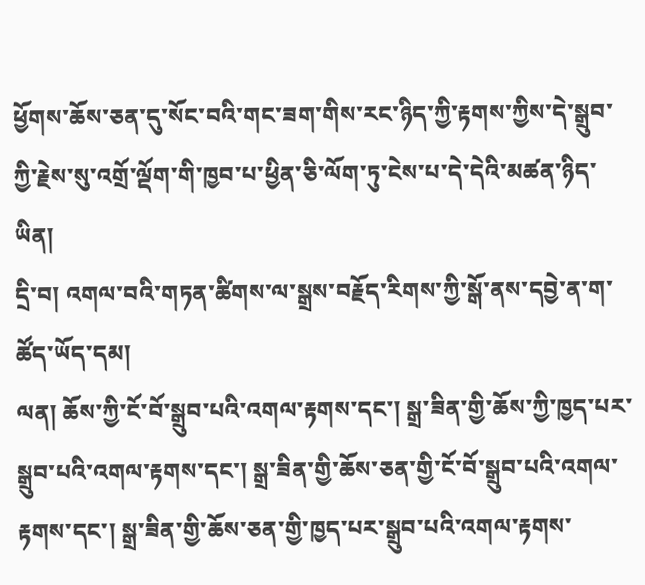ཕྱོགས་ཆོས་ཅན་དུ་སོང་བའི་གང་ཟག་གིས་རང་ཉིད་ཀྱི་རྟགས་ཀྱིས་དེ་སྒྲུབ་ཀྱི་རྗེས་སུ་འགྲོ་ལྡོག་གི་ཁྱབ་པ་ཕྱིན་ཅི་ལོག་ཏུ་ངེས་པ་དེ་དེའི་མཚན་ཉིད་ཡིན།
དྲི་བ། འགལ་བའི་གཏན་ཚིགས་ལ་སྒྲས་བརྗོད་རིགས་ཀྱི་སྒོ་ནས་དབྱེ་ན་ག་ཚོད་ཡོད་དམ།
ལན། ཆོས་ཀྱི་ངོ་བོ་སྒྲུབ་པའི་འགལ་རྟགས་དང་། སྒྲ་ཟིན་གྱི་ཆོས་ཀྱི་ཁྱད་པར་སྒྲུབ་པའི་འགལ་རྟགས་དང་། སྒྲ་ཟིན་གྱི་ཆོས་ཅན་གྱི་ངོ་བོ་སྒྲུབ་པའི་འགལ་རྟགས་དང་། སྒྲ་ཟིན་གྱི་ཆོས་ཅན་གྱི་ཁྱད་པར་སྒྲུབ་པའི་འགལ་རྟགས་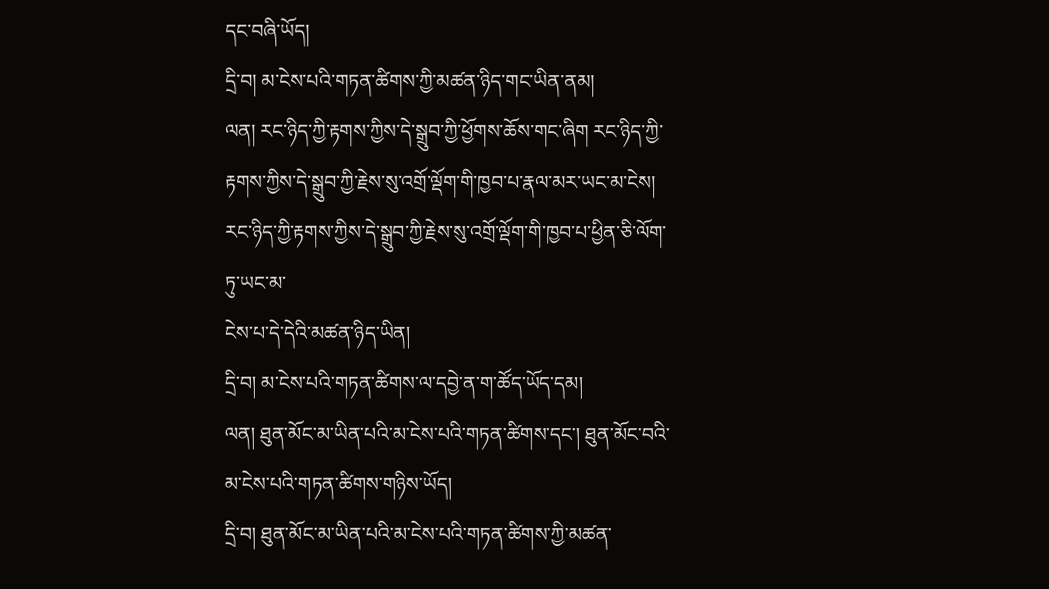དང་བཞི་ཡོད།
དྲི་བ། མ་ངེས་པའི་གཏན་ཚིགས་ཀྱི་མཚན་ཉིད་གང་ཡིན་ནམ།
ལན། རང་ཉིད་ཀྱི་རྟགས་ཀྱིས་དེ་སྒྲུབ་ཀྱི་ཕྱོགས་ཆོས་གང་ཞིག རང་ཉིད་ཀྱི་རྟགས་ཀྱིས་དེ་སྒྲུབ་ཀྱི་རྗེས་སུ་འགྲོ་ལྡོག་གི་ཁྱབ་པ་རྣལ་མར་ཡང་མ་ངེས། རང་ཉིད་ཀྱི་རྟགས་ཀྱིས་དེ་སྒྲུབ་ཀྱི་རྗེས་སུ་འགྲོ་ལྡོག་གི་ཁྱབ་པ་ཕྱིན་ཅི་ལོག་ཏུ་ཡང་མ་
ངེས་པ་དེ་དེའི་མཚན་ཉིད་ཡིན།
དྲི་བ། མ་ངེས་པའི་གཏན་ཚིགས་ལ་དབྱེ་ན་ག་ཚོད་ཡོད་དམ།
ལན། ཐུན་མོང་མ་ཡིན་པའི་མ་ངེས་པའི་གཏན་ཚིགས་དང་། ཐུན་མོང་བའི་མ་ངེས་པའི་གཏན་ཚིགས་གཉིས་ཡོད།
དྲི་བ། ཐུན་མོང་མ་ཡིན་པའི་མ་ངེས་པའི་གཏན་ཚིགས་ཀྱི་མཚན་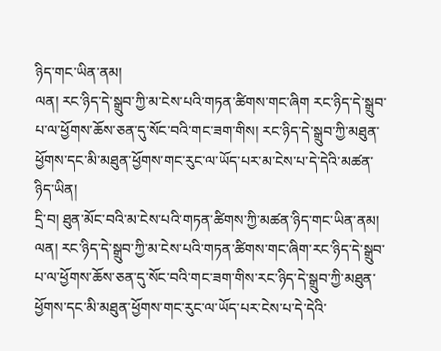ཉིད་གང་ཡིན་ནམ།
ལན། རང་ཉིད་དེ་སྒྲུབ་ཀྱི་མ་ངེས་པའི་གཏན་ཚིགས་གང་ཞིག རང་ཉིད་དེ་སྒྲུབ་པ་ལ་ཕྱོགས་ཆོས་ཅན་དུ་སོང་བའི་གང་ཟག་གིས། རང་ཉིད་དེ་སྒྲུབ་ཀྱི་མཐུན་ཕྱོགས་དང་མི་མཐུན་ཕྱོགས་གང་རུང་ལ་ཡོད་པར་མ་ངེས་པ་དེ་དེའི་མཚན་ཉིད་ཡིན།
དྲི་བ། ཐུན་མོང་བའི་མ་ངེས་པའི་གཏན་ཚིགས་ཀྱི་མཚན་ཉིད་གང་ཡིན་ནམ།
ལན། རང་ཉིད་དེ་སྒྲུབ་ཀྱི་མ་ངེས་པའི་གཏན་ཚིགས་གང་ཞིག་རང་ཉིད་དེ་སྒྲུབ་པ་ལ་ཕྱོགས་ཆོས་ཅན་དུ་སོང་བའི་གང་ཟག་གིས་རང་ཉིད་དེ་སྒྲུབ་ཀྱི་མཐུན་ཕྱོགས་དང་མི་མཐུན་ཕྱོགས་གང་རུང་ལ་ཡོད་པར་ངེས་པ་དེ་དེའི་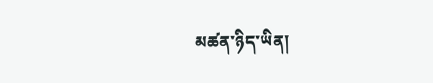མཚན་ཉིད་ཡིན།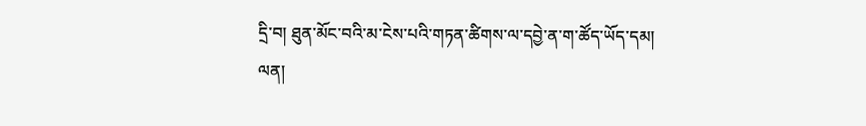དྲི་བ། ཐུན་མོང་བའི་མ་ངེས་པའི་གཏན་ཚིགས་ལ་དབྱེ་ན་ག་ཚོད་ཡོད་དམ།
ལན།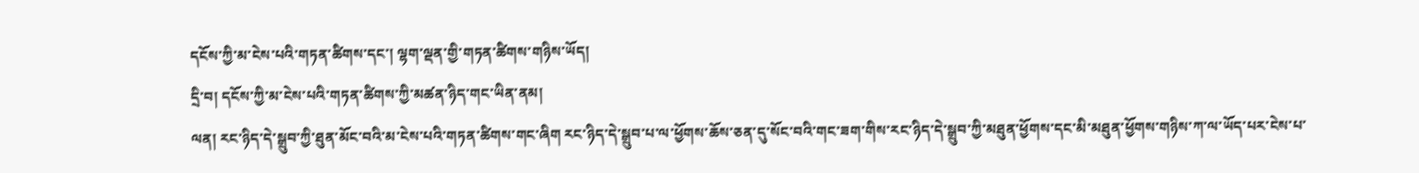དངོས་ཀྱི་མ་ངེས་པའི་གཏན་ཚིགས་དང་། ལྷག་ལྡན་གྱི་གཏན་ཚིགས་གཉིས་ཡོད།
དྲི་བ། དངོས་ཀྱི་མ་ངེས་པའི་གཏན་ཚིགས་ཀྱི་མཚན་ཉིད་གང་ཡིན་ནམ།
ལན། རང་ཉིད་དེ་སྒྲུབ་ཀྱི་ཐུན་མོང་བའི་མ་ངེས་པའི་གཏན་ཚིགས་གང་ཞིག རང་ཉིད་དེ་སྒྲུབ་པ་ལ་ཕྱོགས་ཆོས་ཅན་དུ་སོང་བའི་གང་ཟག་གིས་རང་ཉིད་དེ་སྒྲུབ་ཀྱི་མཐུན་ཕྱོགས་དང་མི་མཐུན་ཕྱོགས་གཉིས་ཀ་ལ་ཡོད་པར་ངེས་པ་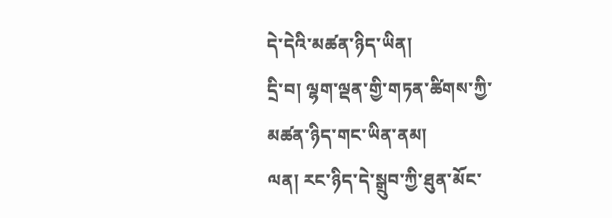དེ་དེའི་མཚན་ཉིད་ཡིན།
དྲི་བ། ལྷག་ལྡན་གྱི་གཏན་ཚིགས་ཀྱི་མཚན་ཉིད་གང་ཡིན་ནམ།
ལན། རང་ཉིད་དེ་སྒྲུབ་ཀྱི་ཐུན་མོང་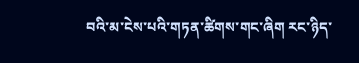བའི་མ་ངེས་པའི་གཏན་ཚིགས་གང་ཞིག རང་ཉིད་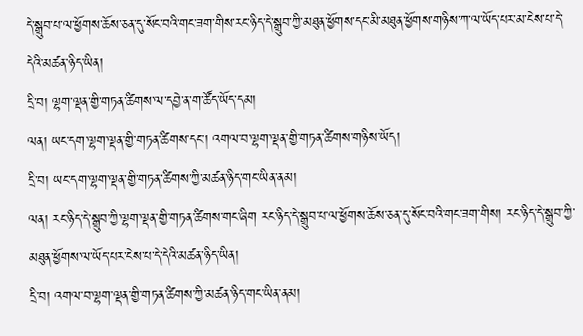དེ་སྒྲུབ་པ་ལ་ཕྱོགས་ཆོས་ཅན་དུ་སོང་བའི་གང་ཟག་གིས་རང་ཉིད་དེ་སྒྲུབ་ཀྱི་མཐུན་ཕྱོགས་དང་མི་མཐུན་ཕྱོགས་གཉིས་ཀ་ལ་ཡོད་པར་མ་ངེས་པ་དེ་དེའི་མཚན་ཉིད་ཡིན།
དྲི་བ། ལྷག་ལྡན་གྱི་གཏན་ཚིགས་ལ་དབྱེ་ན་ག་ཚོད་ཡོད་དམ།
ལན། ཡང་དག་ལྷག་ལྡན་གྱི་གཏན་ཚིགས་དང་། འགལ་བ་ལྷག་ལྡན་གྱི་གཏན་ཚིགས་གཉིས་ཡོད།
དྲི་བ། ཡང་དག་ལྷག་ལྡན་གྱི་གཏན་ཚིགས་ཀྱི་མཚན་ཉིད་གང་ཡིན་ནམ།
ལན། རང་ཉིད་དེ་སྒྲུབ་ཀྱི་ལྷག་ལྡན་གྱི་གཏན་ཚིགས་གང་ཞིག རང་ཉིད་དེ་སྒྲུབ་པ་ལ་ཕྱོགས་ཆོས་ཅན་དུ་སོང་བའི་གང་ཟག་གིས། རང་ཉིད་དེ་སྒྲུབ་ཀྱི་མཐུན་ཕྱོགས་ལ་ཡོད་པར་ངེས་པ་དེ་དེའི་མཚན་ཉིད་ཡིན།
དྲི་བ། འགལ་བ་ལྷག་ལྡན་གྱི་གཏན་ཚིགས་ཀྱི་མཚན་ཉིད་གང་ཡིན་ནམ།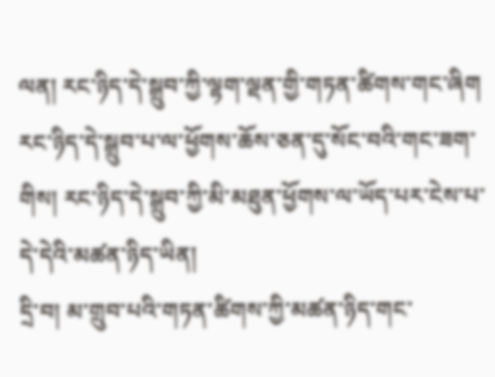ལན། རང་ཉིད་དེ་སྒྲུབ་ཀྱི་ལྷག་ལྡན་གྱི་གཏན་ཚིགས་གང་ཞིག རང་ཉིད་དེ་སྒྲུབ་པ་ལ་ཕྱོགས་ཆོས་ཅན་དུ་སོང་བའི་གང་ཟག་གིས། རང་ཉིད་དེ་སྒྲུབ་ཀྱི་མི་མཐུན་ཕྱོགས་ལ་ཡོད་པར་ངེས་པ་དེ་དེའི་མཚན་ཉིད་ཡིན།
དྲི་བ། མ་གྲུབ་པའི་གཏན་ཚིགས་ཀྱི་མཚན་ཉིད་གང་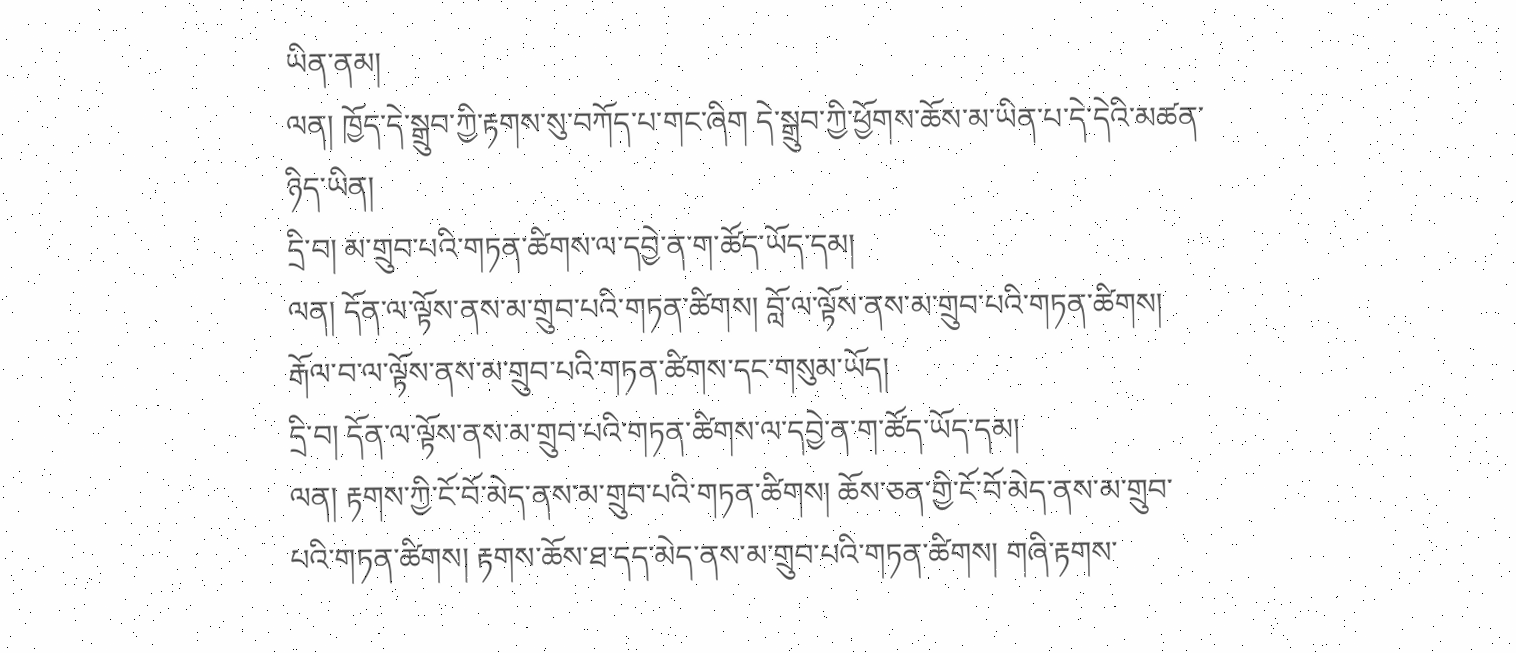ཡིན་ནམ།
ལན། ཁྱོད་དེ་སྒྲུབ་ཀྱི་རྟགས་སུ་བཀོད་པ་གང་ཞིག དེ་སྒྲུབ་ཀྱི་ཕྱོགས་ཆོས་མ་ཡིན་པ་དེ་དེའི་མཚན་ཉིད་ཡིན།
དྲི་བ། མ་གྲུབ་པའི་གཏན་ཚིགས་ལ་དབྱེ་ན་ག་ཚོད་ཡོད་དམ།
ལན། དོན་ལ་ལྟོས་ནས་མ་གྲུབ་པའི་གཏན་ཚིགས། བློ་ལ་ལྟོས་ནས་མ་གྲུབ་པའི་གཏན་ཚིགས། རྒོལ་བ་ལ་ལྟོས་ནས་མ་གྲུབ་པའི་གཏན་ཚིགས་དང་གསུམ་ཡོད།
དྲི་བ། དོན་ལ་ལྟོས་ནས་མ་གྲུབ་པའི་གཏན་ཚིགས་ལ་དབྱེ་ན་ག་ཚོད་ཡོད་དམ།
ལན། རྟགས་ཀྱི་ངོ་བོ་མེད་ནས་མ་གྲུབ་པའི་གཏན་ཚིགས། ཆོས་ཅན་གྱི་ངོ་བོ་མེད་ནས་མ་གྲུབ་པའི་གཏན་ཚིགས། རྟགས་ཆོས་ཐ་དད་མེད་ནས་མ་གྲུབ་པའི་གཏན་ཚིགས། གཞི་རྟགས་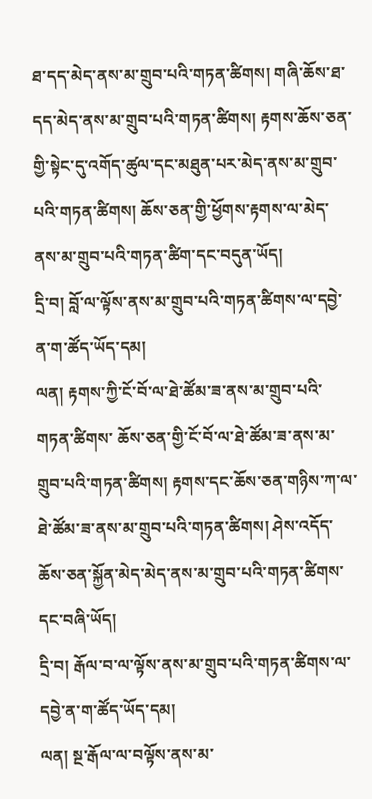ཐ་དད་མེད་ནས་མ་གྲུབ་པའི་གཏན་ཚིགས། གཞི་ཆོས་ཐ་དད་མེད་ནས་མ་གྲུབ་པའི་གཏན་ཚིགས། རྟགས་ཆོས་ཅན་གྱི་སྟེང་དུ་འགོད་ཚུལ་དང་མཐུན་པར་མེད་ནས་མ་གྲུབ་པའི་གཏན་ཚིགས། ཆོས་ཅན་གྱི་ཕྱོགས་རྟགས་ལ་མེད་ནས་མ་གྲུབ་པའི་གཏན་ཚིག་དང་བདུན་ཡོད།
དྲི་བ། བློ་ལ་ལྟོས་ནས་མ་གྲུབ་པའི་གཏན་ཚིགས་ལ་དབྱེ་ན་ག་ཚོད་ཡོད་དམ།
ལན། རྟགས་ཀྱི་ངོ་བོ་ལ་ཐེ་ཚོམ་ཟ་ནས་མ་གྲུབ་པའི་གཏན་ཚིགས་ ཆོས་ཅན་གྱི་ངོ་བོ་ལ་ཐེ་ཚོམ་ཟ་ནས་མ་གྲུབ་པའི་གཏན་ཚིགས། རྟགས་དང་ཆོས་ཅན་གཉིས་ཀ་ལ་ཐེ་ཚོམ་ཟ་ནས་མ་གྲུབ་པའི་གཏན་ཚིགས། ཤེས་འདོད་ཆོས་ཅན་སྐྱོན་མེད་མེད་ནས་མ་གྲུབ་པའི་གཏན་ཚིགས་དང་བཞི་ཡོད།
དྲི་བ། རྒོལ་བ་ལ་ལྟོས་ནས་མ་གྲུབ་པའི་གཏན་ཚིགས་ལ་དབྱེ་ན་ག་ཚོད་ཡོད་དམ།
ལན། སྔ་རྒོལ་ལ་བལྟོས་ནས་མ་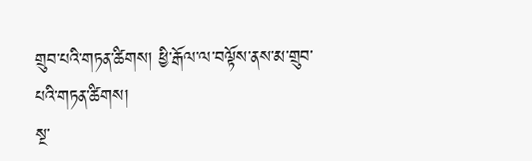གྲུབ་པའི་གཏན་ཚིགས། ཕྱི་རྒོལ་ལ་བལྟོས་ནས་མ་གྲུབ་པའི་གཏན་ཚིགས།
སྔ་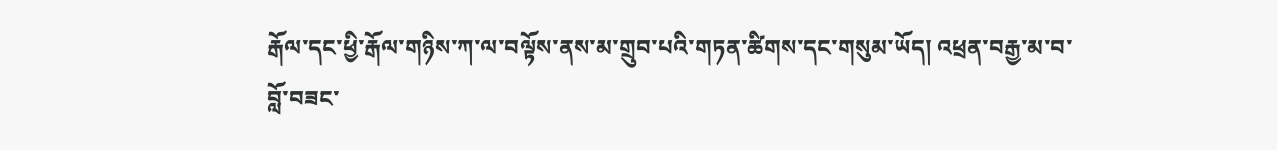རྒོལ་དང་ཕྱི་རྒོལ་གཉིས་ཀ་ལ་བལྟོས་ནས་མ་གྲུབ་པའི་གཏན་ཚིགས་དང་གསུམ་ཡོད། འཕྲན་བརྒྱ་མ་བ་བློ་བཟང་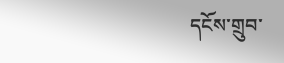དངོས་གྲུབ་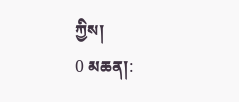ཀྱིས།
0 མཆན།: